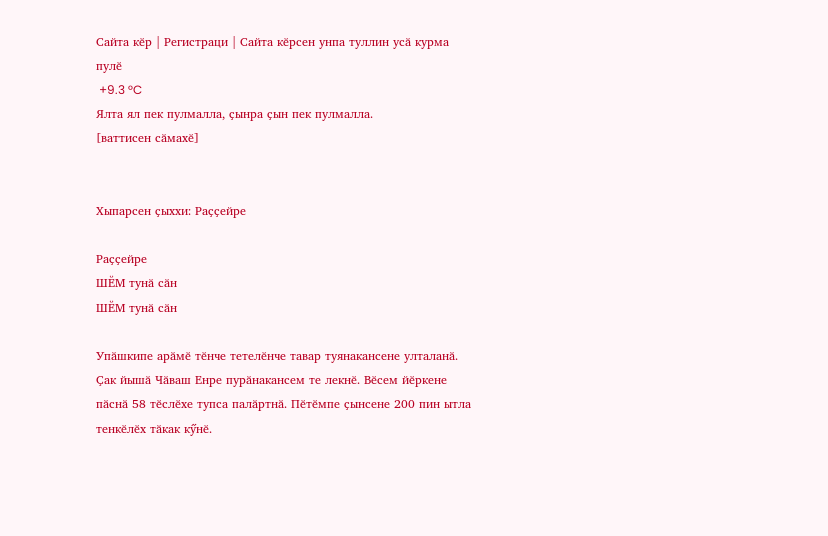Сайта кӗр | Регистраци | Сайта кӗрсен унпа туллин усӑ курма пулӗ
 +9.3 °C
Ялта ял пек пулмалла, ҫынра ҫын пек пулмалла.
[ваттисен сӑмахӗ]


Хыпарсен ҫыххи: Раҫҫейре

Раҫҫейре
ШӖМ тунӑ сӑн
ШӖМ тунӑ сӑн

Упӑшкипе арӑмӗ тӗнче тетелӗнче тавар туянакансене улталанӑ. Ҫак йышӑ Чӑваш Енре пурӑнакансем те лекнӗ. Вӗсем йӗркене пӑснӑ 58 тӗслӗхе тупса палӑртнӑ. Пӗтӗмпе ҫынсене 200 пин ытла тенкӗлӗх тӑкак кӳнӗ.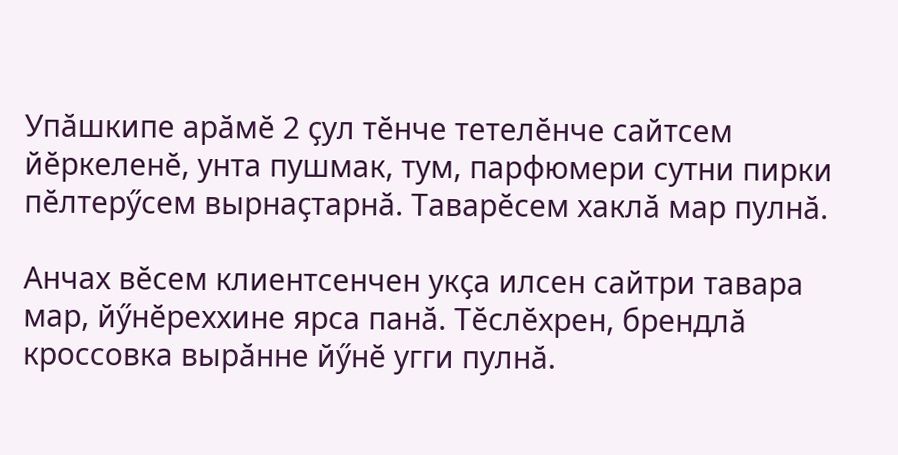Упӑшкипе арӑмӗ 2 ҫул тӗнче тетелӗнче сайтсем йӗркеленӗ, унта пушмак, тум, парфюмери сутни пирки пӗлтерӳсем вырнаҫтарнӑ. Таварӗсем хаклӑ мар пулнӑ.

Анчах вӗсем клиентсенчен укҫа илсен сайтри тавара мар, йӳнӗреххине ярса панӑ. Тӗслӗхрен, брендлӑ кроссовка вырӑнне йӳнӗ угги пулнӑ.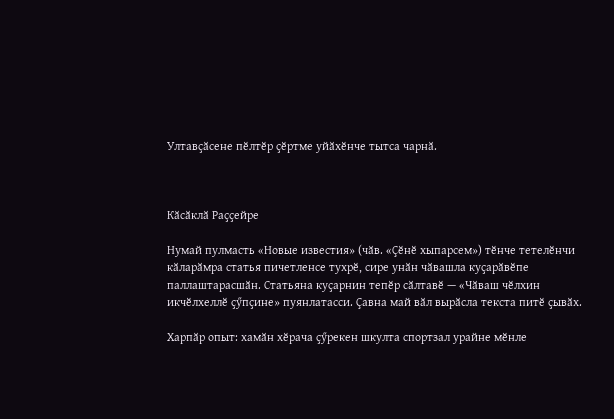Ултавҫӑсене пӗлтӗр ҫӗртме уйӑхӗнче тытса чарнӑ.



Кӑсӑклӑ Раҫҫейре

Нумай пулмасть «Новые известия» (чӑв. «Ҫӗнӗ хыпарсем») тӗнче тетелӗнчи кӑларӑмра статья пичетленсе тухрӗ, сире унӑн чӑвашла куҫарӑвӗпе паллаштарасшӑн. Статьяна куҫарнин тепӗр сӑлтавӗ — «Чӑваш чӗлхин икчӗлхеллӗ ҫӳпҫине» пуянлатасси. Ҫавна май вӑл вырӑсла текста питӗ ҫывӑх.

Харпӑр опыт: хамӑн хӗрача ҫӳрекен шкулта спортзал урайне мӗнле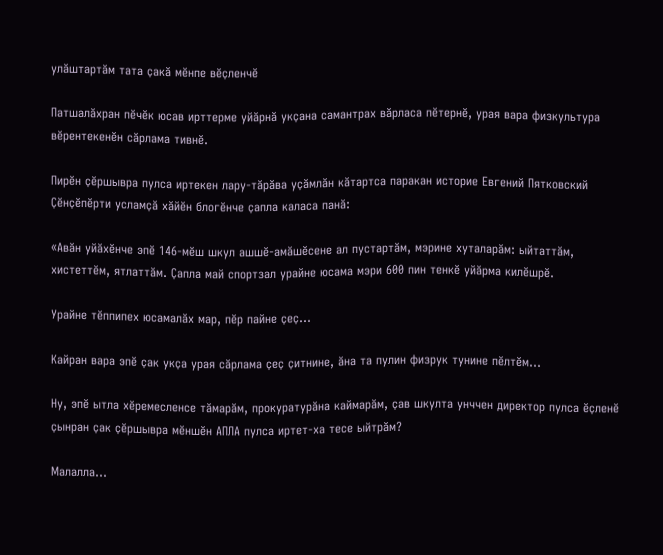улӑштартӑм тата ҫакӑ мӗнпе вӗҫленчӗ

Патшалӑхран пӗчӗк юсав ирттерме уйӑрнӑ укҫана самантрах вӑрласа пӗтернӗ, урая вара физкультура вӗрентекенӗн сӑрлама тивнӗ.

Пирӗн ҫӗршывра пулса иртекен лару-тӑрӑва уҫӑмлӑн кӑтартса паракан историе Евгений Пятковский Ҫӗнҫӗпӗрти усламҫӑ хӑйӗн блогӗнче ҫапла каласа панӑ:

«Авӑн уйӑхӗнче эпӗ 146-мӗш шкул ашшӗ-амӑшӗсене ал пустартӑм, мэрине хуталарӑм: ыйтаттӑм, хистеттӗм, ятлаттӑм. Ҫапла май спортзал урайне юсама мэри 600 пин тенкӗ уйӑрма килӗшрӗ.

Урайне тӗппипех юсамалӑх мар, пӗр пайне ҫеҫ…

Кайран вара эпӗ ҫак укҫа урая сӑрлама ҫеҫ ҫитнине, ӑна та пулин физрук тунине пӗлтӗм…

Ну, эпӗ ытла хӗремесленсе тӑмарӑм, прокуратурӑна каймарӑм, ҫав шкулта унччен директор пулса ӗҫленӗ ҫынран ҫак ҫӗршывра мӗншӗн АПЛА пулса иртет-ха тесе ыйтрӑм?

Малалла...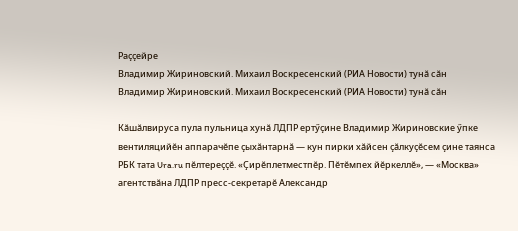Раҫҫейре
Владимир Жириновский. Михаил Воскресенский (РИА Новости) тунӑ сӑн
Владимир Жириновский. Михаил Воскресенский (РИА Новости) тунӑ сӑн

Кӑшӑлвируса пула пульница хунӑ ЛДПР ертӳҫине Владимир Жириновские ӳпке вентиляцийӗн аппарачӗпе ҫыхӑнтарнӑ — кун пирки хӑйсен ҫӑлкуҫӗсем ҫине таянса РБК тата Ura.ru пӗлтереҫҫӗ. «Ҫирӗплетместпӗр. Пӗтӗмпех йӗркеллӗ», — «Москва» агентствӑна ЛДПР пресс-секретарӗ Александр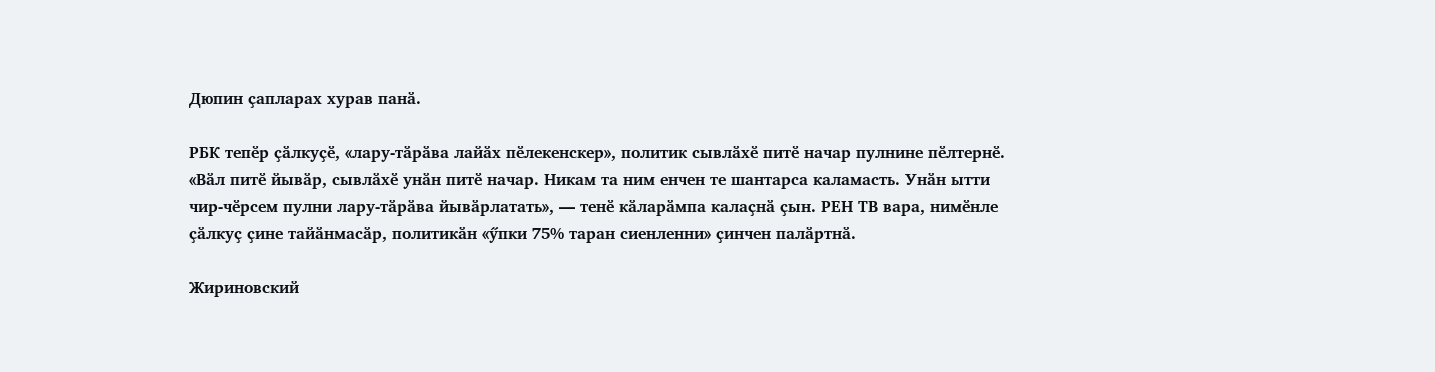Дюпин ҫапларах хурав панӑ.

РБК тепӗр ҫӑлкуҫӗ, «лару-тӑрӑва лайӑх пӗлекенскер», политик сывлӑхӗ питӗ начар пулнине пӗлтернӗ. «Вӑл питӗ йывӑр, сывлӑхӗ унӑн питӗ начар. Никам та ним енчен те шантарса каламасть. Унӑн ытти чир-чӗрсем пулни лару-тӑрӑва йывӑрлатать», — тенӗ кӑларӑмпа калаҫнӑ ҫын. РЕН ТВ вара, нимӗнле ҫӑлкуҫ ҫине тайӑнмасӑр, политикӑн «ӳпки 75% таран сиенленни» ҫинчен палӑртнӑ.

Жириновский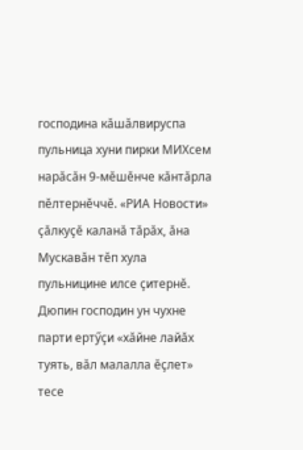господина кӑшӑлвируспа пульница хуни пирки МИХсем нарӑсӑн 9-мӗшӗнче кӑнтӑрла пӗлтернӗччӗ. «РИА Новости» ҫӑлкуҫӗ каланӑ тӑрӑх, ӑна Мускавӑн тӗп хула пульницине илсе ҫитернӗ. Дюпин господин ун чухне парти ертӳҫи «хӑйне лайӑх туять, вӑл малалла ӗҫлет» тесе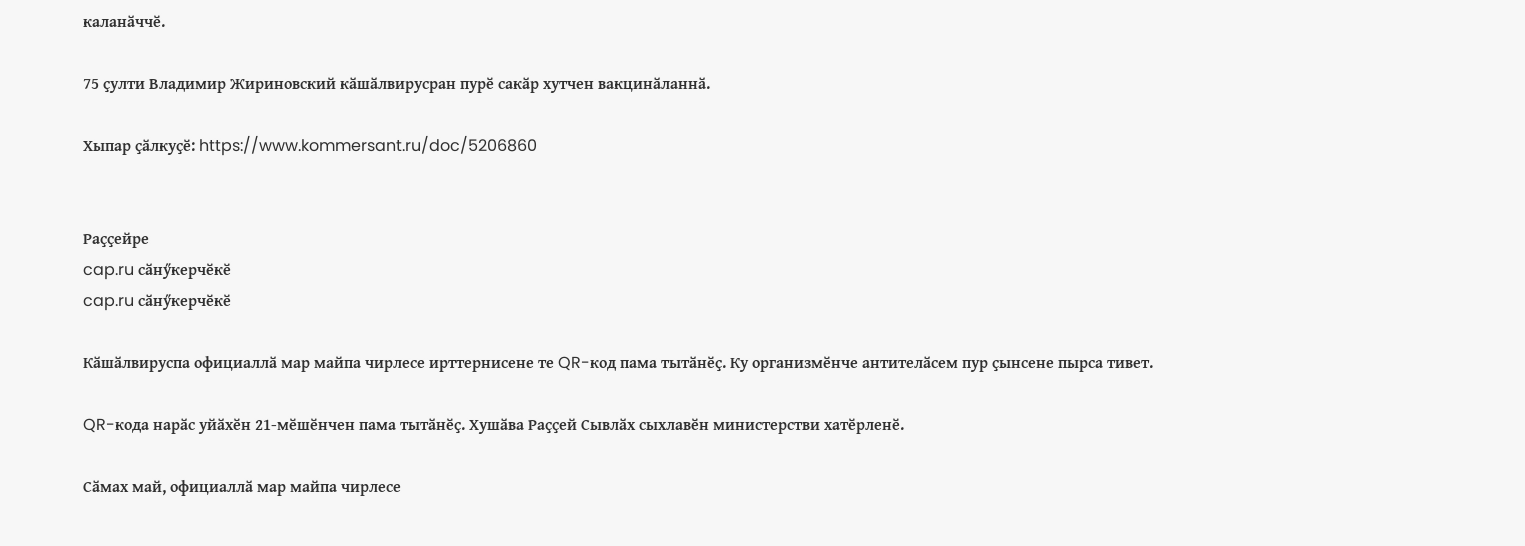каланӑччӗ.

75 ҫулти Владимир Жириновский кӑшӑлвирусран пурӗ сакӑр хутчен вакцинӑланнӑ.

Хыпар ҫӑлкуҫӗ: https://www.kommersant.ru/doc/5206860


Раҫҫейре
cap.ru сӑнӳкерчӗкӗ
cap.ru сӑнӳкерчӗкӗ

Кӑшӑлвируспа официаллӑ мар майпа чирлесе ирттернисене те QR-код пама тытӑнӗҫ. Ку организмӗнче антителӑсем пур ҫынсене пырса тивет.

QR-кода нарӑс уйӑхӗн 21-мӗшӗнчен пама тытӑнӗҫ. Хушӑва Раҫҫей Сывлӑх сыхлавӗн министерстви хатӗрленӗ.

Сӑмах май, официаллӑ мар майпа чирлесе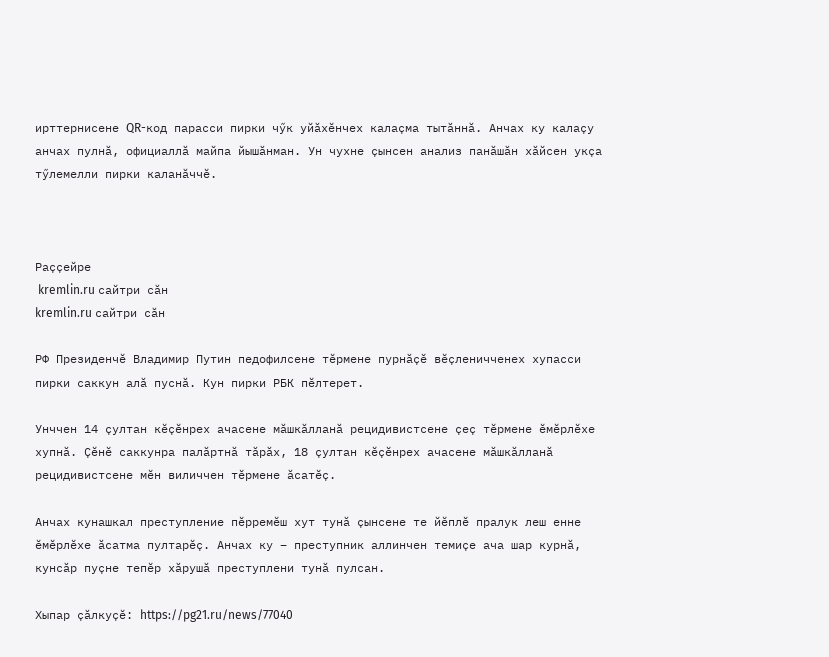ирттернисене QR-код парасси пирки чӳк уйӑхӗнчех калаҫма тытӑннӑ. Анчах ку калаҫу анчах пулнӑ, официаллӑ майпа йышӑнман. Ун чухне ҫынсен анализ панӑшӑн хӑйсен укҫа тӳлемелли пирки каланӑччӗ.



Раҫҫейре
 kremlin.ru сайтри сӑн
kremlin.ru сайтри сӑн

РФ Президенчӗ Владимир Путин педофилсене тӗрмене пурнӑҫӗ вӗҫленичченех хупасси пирки саккун алӑ пуснӑ. Кун пирки РБК пӗлтерет.

Унччен 14 ҫултан кӗҫӗнрех ачасене мӑшкӑлланӑ рецидивистсене ҫеҫ тӗрмене ӗмӗрлӗхе хупнӑ. Ҫӗнӗ саккунра палӑртнӑ тӑрӑх, 18 ҫултан кӗҫӗнрех ачасене мӑшкӑлланӑ рецидивистсене мӗн виличчен тӗрмене ӑсатӗҫ.

Анчах кунашкал преступление пӗрремӗш хут тунӑ ҫынсене те йӗплӗ пралук леш енне ӗмӗрлӗхе ӑсатма пултарӗҫ. Анчах ку – преступник аллинчен темиҫе ача шар курнӑ, кунсӑр пуҫне тепӗр хӑрушӑ преступлени тунӑ пулсан.

Хыпар ҫӑлкуҫӗ: https://pg21.ru/news/77040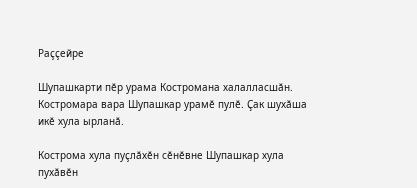Раҫҫейре

Шупашкарти пӗр урама Костромана халалласшӑн. Костромара вара Шупашкар урамӗ пулӗ. Ҫак шухӑша икӗ хула ырланӑ.

Кострома хула пуҫлӑхӗн сӗнӗвне Шупашкар хула пухӑвӗн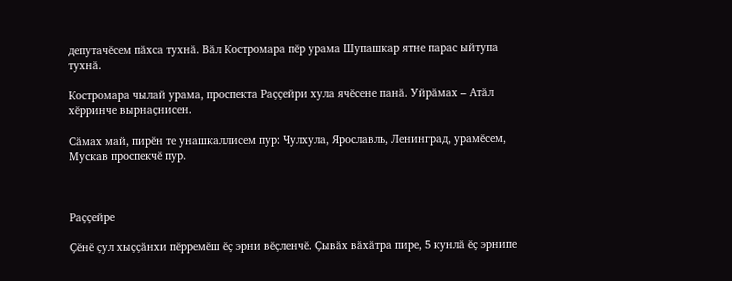депутачӗсем пӑхса тухнӑ. Вӑл Костромара пӗр урама Шупашкар ятне парас ыйтупа тухнӑ.

Костромара чылай урама, проспекта Раҫҫейри хула ячӗсене панӑ. Уйрӑмах – Атӑл хӗрринче вырнаҫнисен.

Сӑмах май, пирӗн те унашкаллисем пур: Чулхула, Ярославль, Ленинград, урамӗсем, Мускав проспекчӗ пур.



Раҫҫейре

Ҫӗнӗ ҫул хыҫҫӑнхи пӗрремӗш ӗҫ эрни вӗҫленчӗ. Ҫывӑх вӑхӑтра пире, 5 кунлӑ ӗҫ эрнипе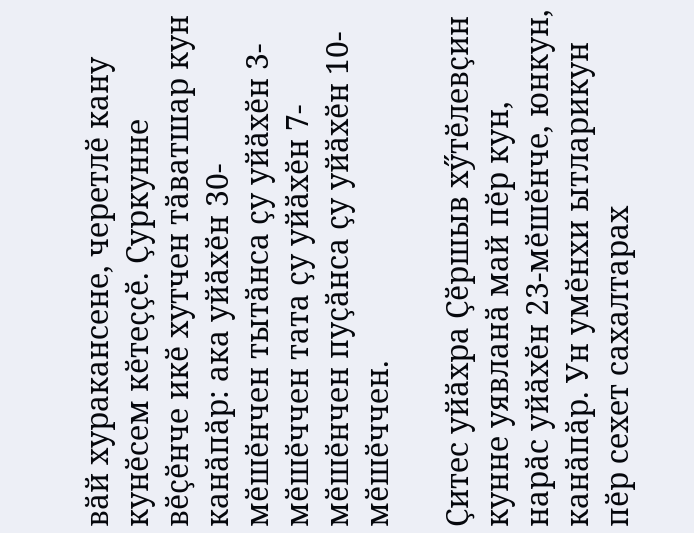вӑй хуракансене, черетлӗ кану кунӗсем кӗтеҫҫӗ. Ҫуркунне вӗҫӗнче икӗ хутчен тӑватшар кун канӑпӑр: ака уйӑхӗн 30-мӗшӗнчен тытӑнса ҫу уйӑхӗн 3-мӗшӗччен тата ҫу уйӑхӗн 7-мӗшӗнчен пуҫӑнса ҫу уйӑхӗн 10-мӗшӗччен.

Ҫитес уйӑхра Ҫӗршыв хӳтӗлевҫин кунне уявланӑ май пӗр кун, нарӑс уйӑхӗн 23-мӗшӗнче, юнкун, канӑпӑр. Ун умӗнхи ытларикун пӗр сехет сахалтарах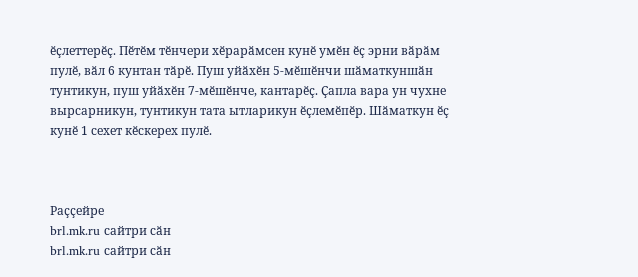ӗҫлеттерӗҫ. Пӗтӗм тӗнчери хӗрарӑмсен кунӗ умӗн ӗҫ эрни вӑрӑм пулӗ, вӑл 6 кунтан тӑрӗ. Пуш уйӑхӗн 5-мӗшӗнчи шӑматкуншӑн тунтикун, пуш уйӑхӗн 7-мӗшӗнче, кантарӗҫ. Ҫапла вара ун чухне вырсарникун, тунтикун тата ытларикун ӗҫлемӗпӗр. Шӑматкун ӗҫ кунӗ 1 сехет кӗскерех пулӗ.



Раҫҫейре
brl.mk.ru сайтри сӑн
brl.mk.ru сайтри сӑн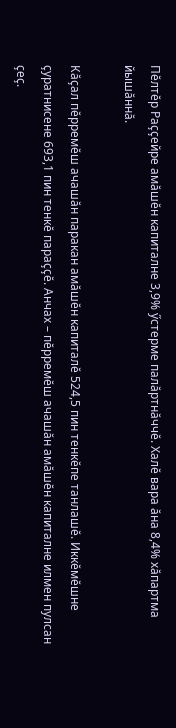Пӗлтӗр Раҫҫейре амӑшӗн капиталне 3,9% ӳстерме палӑртнӑччӗ. Халӗ вара ӑна 8,4% хӑпартма йышӑннӑ.

Кӑҫал пӗрремӗш ачашӑн паракан амӑшӗн капиталӗ 524,5 пин тенкӗпе танлашӗ. Иккӗмӗшне ҫуратнисене 693,1 пин тенкӗ параҫҫӗ. Анчах – пӗрремӗш ачашӑн амӑшӗн капиталне илмен пулсан ҫеҫ.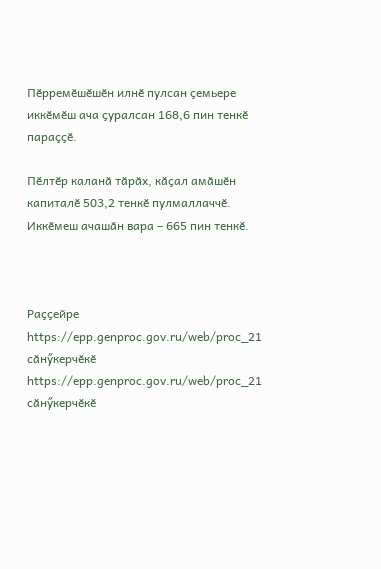Пӗрремӗшӗшӗн илнӗ пулсан ҫемьере иккӗмӗш ача ҫуралсан 168,6 пин тенкӗ параҫҫӗ.

Пӗлтӗр каланӑ тӑрӑх, кӑҫал амӑшӗн капиталӗ 503,2 тенкӗ пулмаллаччӗ. Иккӗмеш ачашӑн вара – 665 пин тенкӗ.



Раҫҫейре
https://epp.genproc.gov.ru/web/proc_21 сӑнӳкерчӗкӗ
https://epp.genproc.gov.ru/web/proc_21 сӑнӳкерчӗкӗ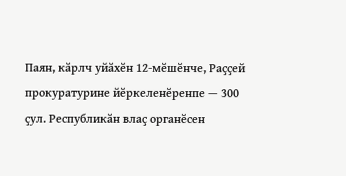Паян, кӑрлч уйӑхӗн 12-мӗшӗнче, Раҫҫей прокуратурине йӗркеленӗренпе — 300 ҫул. Республикӑн влаҫ органӗсен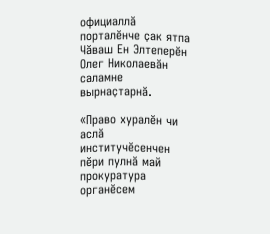официаллӑ порталӗнче ҫак ятпа Чӑваш Ен Элтеперӗн Олег Николаевӑн саламне вырнаҫтарнӑ.

«Право хуралӗн чи аслӑ институчӗсенчен пӗри пулнӑ май прокуратура органӗсем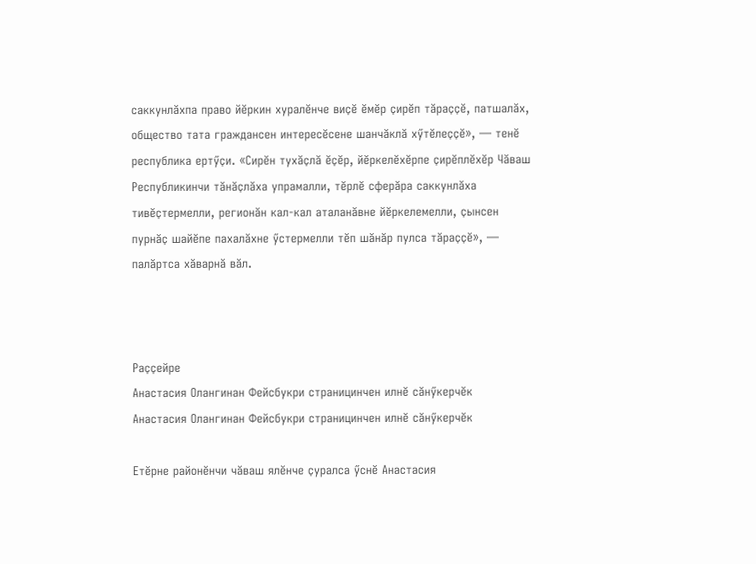саккунлӑхпа право йӗркин хуралӗнче виҫӗ ӗмӗр ҫирӗп тӑраҫҫӗ, патшалӑх, общество тата граждансен интересӗсене шанчӑклӑ хӳтӗлеҫҫӗ», — тенӗ республика ертӳҫи. «Сирӗн тухӑҫлӑ ӗҫӗр, йӗркелӗхӗрпе ҫирӗплӗхӗр Чӑваш Республикинчи тӑнӑҫлӑха упрамалли, тӗрлӗ сферӑра саккунлӑха тивӗҫтермелли, регионӑн кал-кал аталанӑвне йӗркелемелли, ҫынсен пурнӑҫ шайӗпе пахалӑхне ӳстермелли тӗп шӑнӑр пулса тӑраҫҫӗ», — палӑртса хӑварнӑ вӑл.



Раҫҫейре
Анастасия Олангинан Фейсбукри страницинчен илнӗ сӑнӳкерчӗк
Анастасия Олангинан Фейсбукри страницинчен илнӗ сӑнӳкерчӗк

Етӗрне районӗнчи чӑваш ялӗнче ҫуралса ӳснӗ Анастасия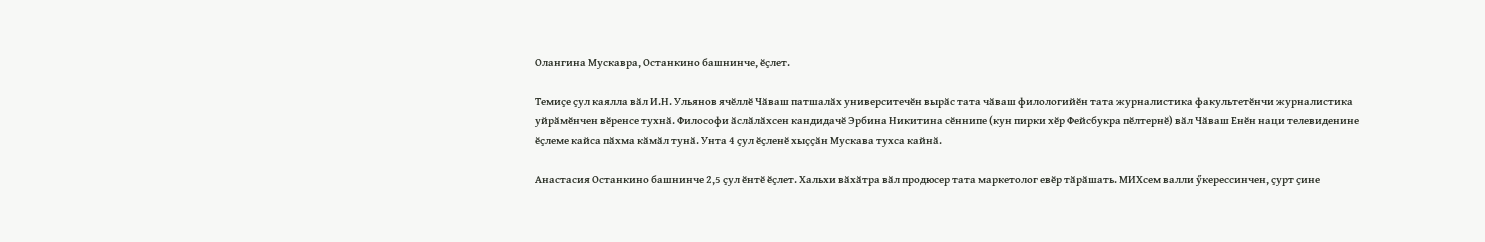Олангина Мускавра, Останкино башнинче, ӗҫлет.

Темиҫе ҫул каялла вӑл И.Н. Ульянов ячӗллӗ Чӑваш патшалӑх университечӗн вырӑс тата чӑваш филологийӗн тата журналистика факультетӗнчи журналистика уйрӑмӗнчен вӗренсе тухнӑ. Философи ӑслӑлӑхсен кандидачӗ Эрбина Никитина сӗннипе (кун пирки хӗр Фейсбукра пӗлтернӗ) вӑл Чӑваш Енӗн наци телевиденине ӗҫлеме кайса пӑхма кӑмӑл тунӑ. Унта 4 ҫул ӗҫленӗ хыҫҫӑн Мускава тухса кайнӑ.

Анастасия Останкино башнинче 2,5 ҫул ӗнтӗ ӗҫлет. Хальхи вӑхӑтра вӑл продюсер тата маркетолог евӗр тӑрӑшать. МИХсем валли ӳкерессинчен, ҫурт ҫине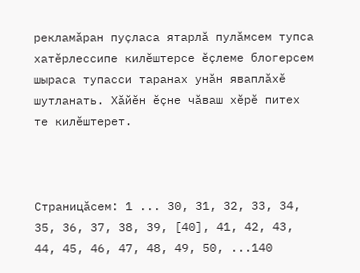рекламӑран пуҫласа ятарлӑ пулӑмсем тупса хатӗрлессипе килӗштерсе ӗҫлеме блогерсем шыраса тупасси таранах унӑн яваплӑхӗ шутланать. Хӑйӗн ӗҫне чӑваш хӗрӗ питех те килӗштерет.



Страницӑсем: 1 ... 30, 31, 32, 33, 34, 35, 36, 37, 38, 39, [40], 41, 42, 43, 44, 45, 46, 47, 48, 49, 50, ...140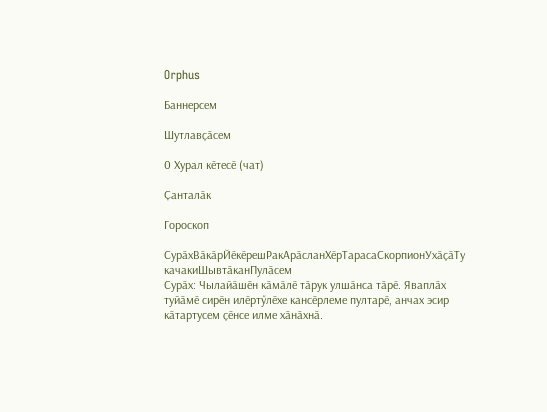Orphus

Баннерсем

Шутлавҫӑсем

0 Хурал кӗтесӗ (чат)

Ҫанталӑк

Гороскоп

СурӑхВӑкӑрЙӗкӗрешРакАрӑсланХӗрТарасаСкорпионУхӑҫӑТу качакиШывтӑканПулӑсем
Сурӑх: Чылайӑшӗн кӑмӑлӗ тӑрук улшӑнса тӑрӗ. Яваплӑх туйӑмӗ сирӗн илӗртӳлӗхе кансӗрлеме пултарӗ, анчах эсир кӑтартусем ҫӗнсе илме хӑнӑхнӑ.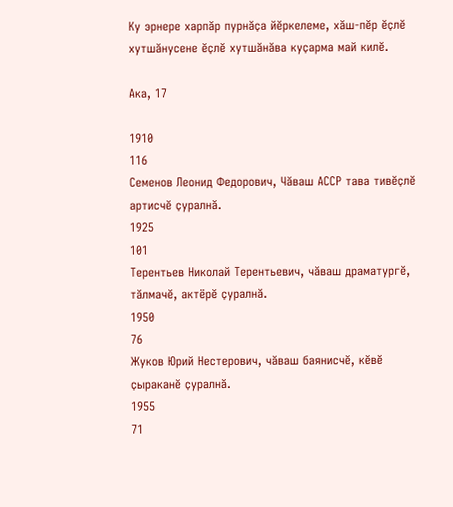Ку эрнере харпӑр пурнӑҫа йӗркелеме, хӑш-пӗр ӗҫлӗ хутшӑнусене ӗҫлӗ хутшӑнӑва куҫарма май килӗ.

Ака, 17

1910
116
Семенов Леонид Федорович, Чӑваш АССР тава тивӗҫлӗ артисчӗ ҫуралнӑ.
1925
101
Терентьев Николай Терентьевич, чӑваш драматургӗ, тӑлмачӗ, актёрӗ ҫуралнӑ.
1950
76
Жуков Юрий Нестерович, чӑваш баянисчӗ, кӗвӗ ҫыраканӗ ҫуралнӑ.
1955
71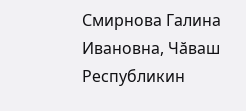Смирнова Галина Ивановна, Чӑваш Республикин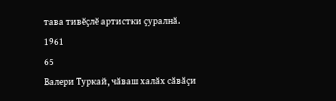тава тивӗҫлӗ артистки ҫуралнӑ.
1961
65
Валери Туркай, чӑваш халӑх сӑвӑҫи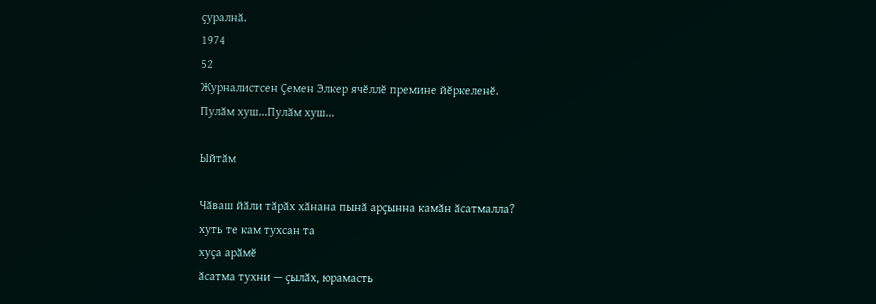ҫуралнӑ.
1974
52
Журналистсен Ҫемен Элкер ячӗллӗ премине йӗркеленӗ.
Пулӑм хуш...Пулӑм хуш...

Ыйтӑм

Чӑваш йӑли тӑрӑх хӑнана пынӑ арҫынна камӑн ӑсатмалла?
хуть те кам тухсан та
хуҫа арӑмӗ
ӑсатма тухни — ҫылӑх, юрамасть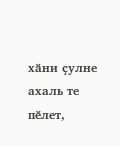хӑни ҫулне ахаль те пӗлет,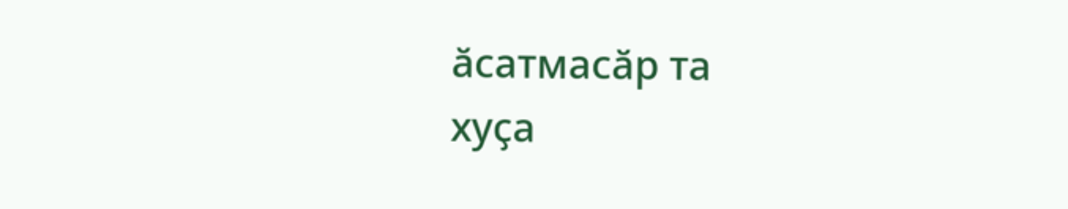ӑсатмасӑр та
хуҫа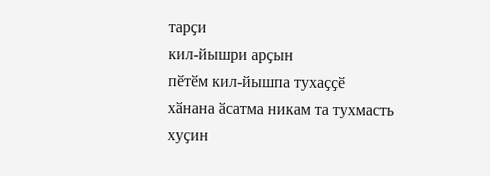тарҫи
кил-йышри арҫын
пӗтӗм кил-йышпа тухаҫҫӗ
хӑнана ӑсатма никам та тухмасть
хуҫин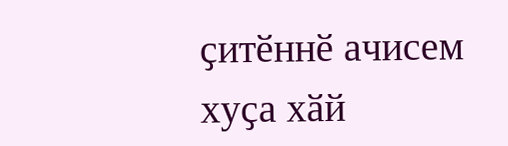ҫитӗннӗ ачисем
хуҫа хӑй